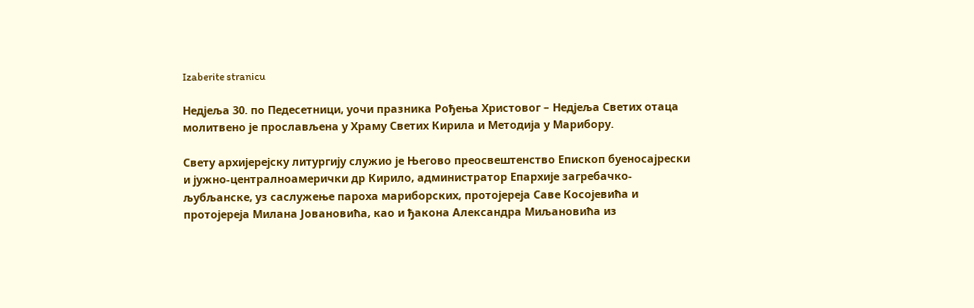Izaberite stranicu

Недјеља 30. по Педесетници, уочи празника Рођења Христовог – Недјеља Светих отаца молитвено је прослављена у Храму Светих Кирила и Методија у Марибору.

Свету архијерејску литургију служио је Његово преосвештенство Епископ буеносајрески и јужно-централноамерички др Кирило, администратор Епархије загребачко-љубљанске, уз саслужење пароха мариборских, протојереја Саве Косојевића и протојереја Милана Јовановића, као и ђакона Александра Миљановића из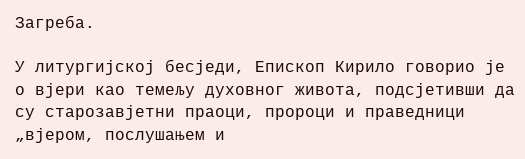Загреба.

У литургијској бесједи, Епископ Кирило говорио је о вјери као темељу духовног живота, подсјетивши да су старозавјетни праоци, пророци и праведници „вјером, послушањем и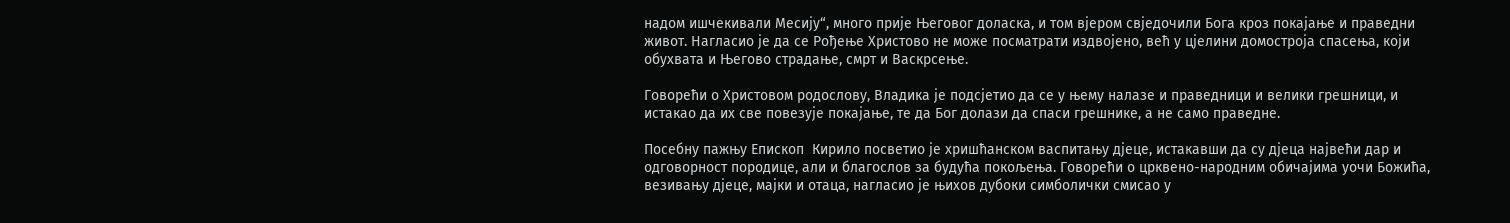надом ишчекивали Месију“, много прије Његовог доласка, и том вјером свједочили Бога кроз покајање и праведни живот. Нагласио је да се Рођење Христово не може посматрати издвојено, већ у цјелини домостроја спасења, који обухвата и Његово страдање, смрт и Васкрсење.

Говорећи о Христовом родослову, Владика је подсјетио да се у њему налазе и праведници и велики грешници, и истакао да их све повезује покајање, те да Бог долази да спаси грешнике, а не само праведне.

Посебну пажњу Епископ  Кирило посветио је хришћанском васпитању дјеце, истакавши да су дјеца највећи дар и одговорност породице, али и благослов за будућа покољења. Говорећи о црквено-народним обичајима уочи Божића, везивању дјеце, мајки и отаца, нагласио је њихов дубоки симболички смисао у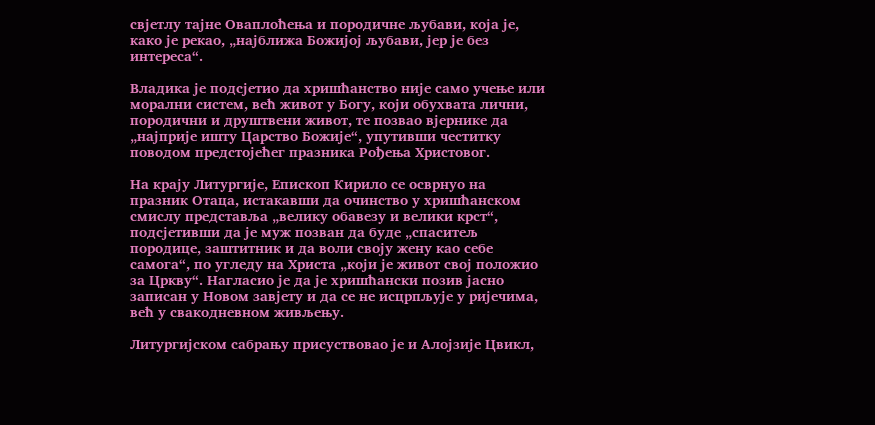свјетлу тајне Оваплоћења и породичне љубави, која је, како је рекао, „најближа Божијој љубави, јер је без интереса“.

Владика је подсјетио да хришћанство није само учење или морални систем, већ живот у Богу, који обухвата лични, породични и друштвени живот, те позвао вјернике да „најприје ишту Царство Божије“, упутивши честитку поводом предстојећег празника Рођења Христовог.

На крају Литургије, Епископ Кирило се осврнуо на празник Отаца, истакавши да очинство у хришћанском смислу представља „велику обавезу и велики крст“, подсјетивши да је муж позван да буде „спаситељ породице, заштитник и да воли своју жену као себе самога“, по угледу на Христа „који је живот свој положио за Цркву“. Нагласио је да је хришћански позив јасно записан у Новом завјету и да се не исцрпљује у ријечима, већ у свакодневном живљењу.

Литургијском сабрању присуствовао је и Алојзије Цвикл,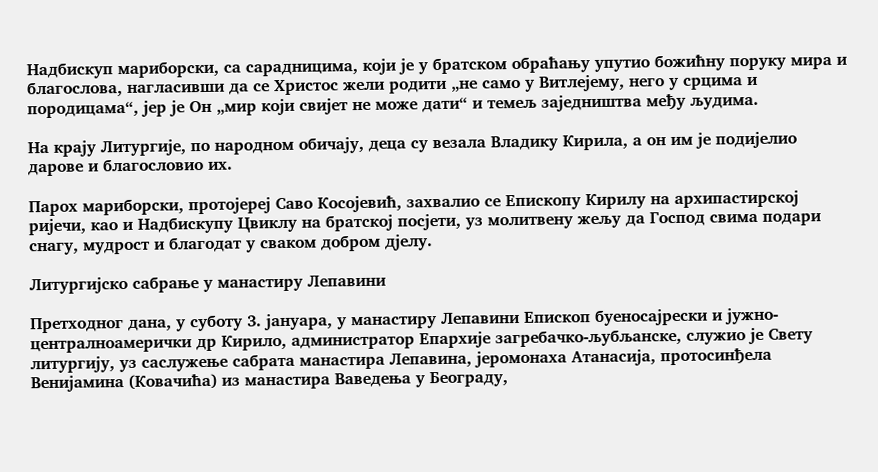Надбискуп мариборски, са сарадницима, који је у братском обраћању упутио божићну поруку мира и благослова, нагласивши да се Христос жели родити „не само у Витлејему, него у срцима и породицама“, јер је Он „мир који свијет не може дати“ и темељ заједништва међу људима.

На крају Литургије, по народном обичају, деца су везала Владику Кирила, а он им је подијелио дарове и благословио их.

Парох мариборски, протојереј Саво Косојевић, захвалио се Епископу Кирилу на архипастирској ријечи, као и Надбискупу Цвиклу на братској посјети, уз молитвену жељу да Господ свима подари снагу, мудрост и благодат у сваком добром дјелу.

Литургијско сабрање у манастиру Лепавини

Претходног дана, у суботу 3. јануара, у манастиру Лепавини Епископ буеносајрески и јужно-централноамерички др Кирило, администратор Епархије загребачко-љубљанске, служио је Свету литургију, уз саслужење сабрата манастира Лепавина, јеромонаха Атанасија, протосинђела Венијамина (Ковачића) из манастира Ваведења у Београду,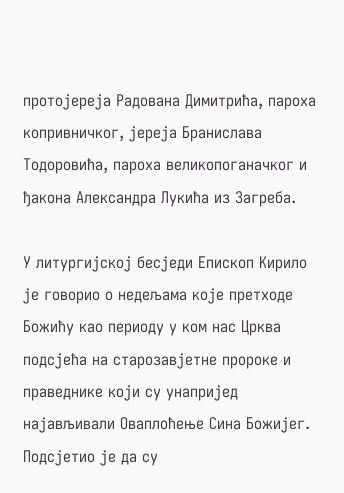протојереја Радована Димитрића, пароха копривничког, јереја Бранислава Тодоровића, пароха великопоганачког и ђакона Александра Лукића из Загреба.

У литургијској бесједи Епископ Кирило је говорио о недељама које претходе Божићу као периоду у ком нас Црква подсјећа на старозавјетне пророке и праведнике који су унапријед најављивали Оваплоћење Сина Божијег. Подсјетио је да су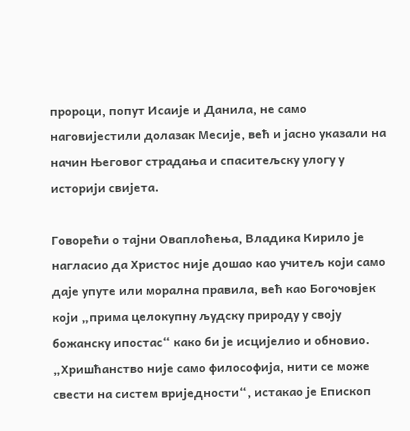пророци, попут Исаије и Данила, не само наговијестили долазак Месије, већ и јасно указали на начин Његовог страдања и спаситељску улогу у историји свијета.

Говорећи о тајни Оваплоћења, Владика Кирило је нагласио да Христос није дошао као учитељ који само даје упуте или морална правила, већ као Богочовјек који „прима целокупну људску природу у своју божанску ипостас“ како би је исцијелио и обновио. „Хришћанство није само философија, нити се може свести на систем вриједности“, истакао је Епископ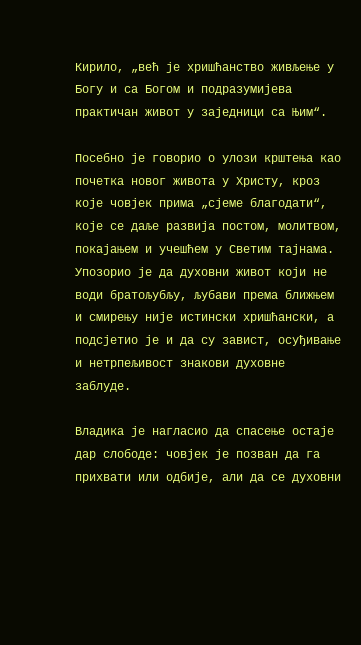Кирило, „већ је хришћанство живљење у Богу и са Богом и подразумијева практичан живот у заједници са Њим“.

Посебно је говорио о улози крштења као почетка новог живота у Христу, кроз које човјек прима „сјеме благодати“, које се даље развија постом, молитвом, покајањем и учешћем у Светим тајнама. Упозорио је да духовни живот који не води братољубљу, љубави према ближњем и смирењу није истински хришћански, а подсјетио је и да су завист, осуђивање и нетрпељивост знакови духовне заблуде.

Владика је нагласио да спасење остаје дар слободе: човјек је позван да га прихвати или одбије, али да се духовни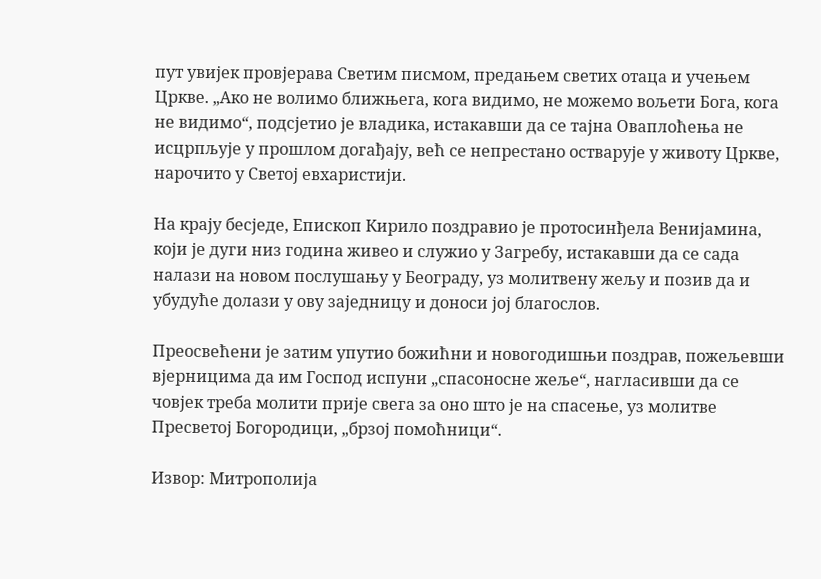пут увијек провјерава Светим писмом, предањем светих отаца и учењем Цркве. „Ако не волимо ближњега, кога видимо, не можемо вољети Бога, кога не видимо“, подсјетио је владика, истакавши да се тајна Оваплоћења не исцрпљује у прошлом догађају, већ се непрестано остварује у животу Цркве, нарочито у Светој евхаристији.

На крају бесједе, Епископ Кирило поздравио је протосинђела Венијамина, који је дуги низ година живео и служио у Загребу, истакавши да се сада налази на новом послушању у Београду, уз молитвену жељу и позив да и убудуће долази у ову заједницу и доноси јој благослов.

Преосвећени је затим упутио божићни и новогодишњи поздрав, пожељевши вјерницима да им Господ испуни „спасоносне жеље“, нагласивши да се човјек треба молити прије свега за оно што је на спасење, уз молитве Пресветој Богородици, „брзој помоћници“.

Извор: Митрополија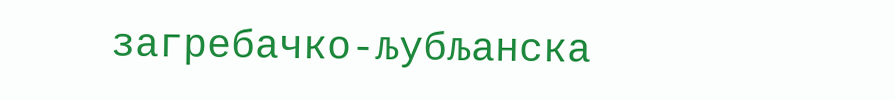загребачко-љубљанска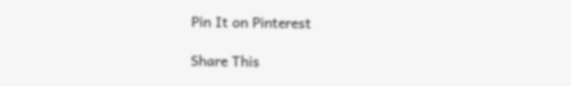Pin It on Pinterest

Share This